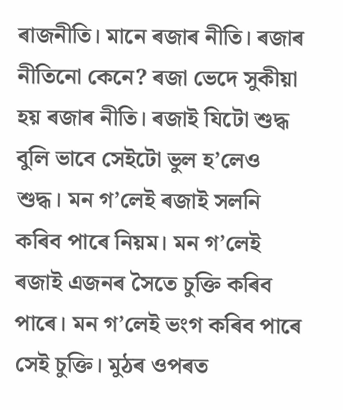ৰাজনীতি। মানে ৰজাৰ নীতি। ৰজাৰ নীতিনো কেনে? ৰজা ভেদে সুকীয়া হয় ৰজাৰ নীতি। ৰজাই যিটো শুদ্ধ বুলি ভাবে সেইটো ভুল হ’লেও শুদ্ধ। মন গ’লেই ৰজাই সলনি কৰিব পাৰে নিয়ম। মন গ’লেই ৰজাই এজনৰ সৈতে চুক্তি কৰিব পাৰে। মন গ’লেই ভংগ কৰিব পাৰে সেই চুক্তি। মুঠৰ ওপৰত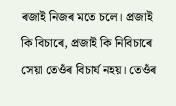ৰজাই নিজৰ মতে চলে। প্ৰজাই কি বিচাৰে, প্ৰজাই কি নিবিচাৰে সেয়া তেওঁৰ বিচাৰ্য নহয়। তেওঁৰ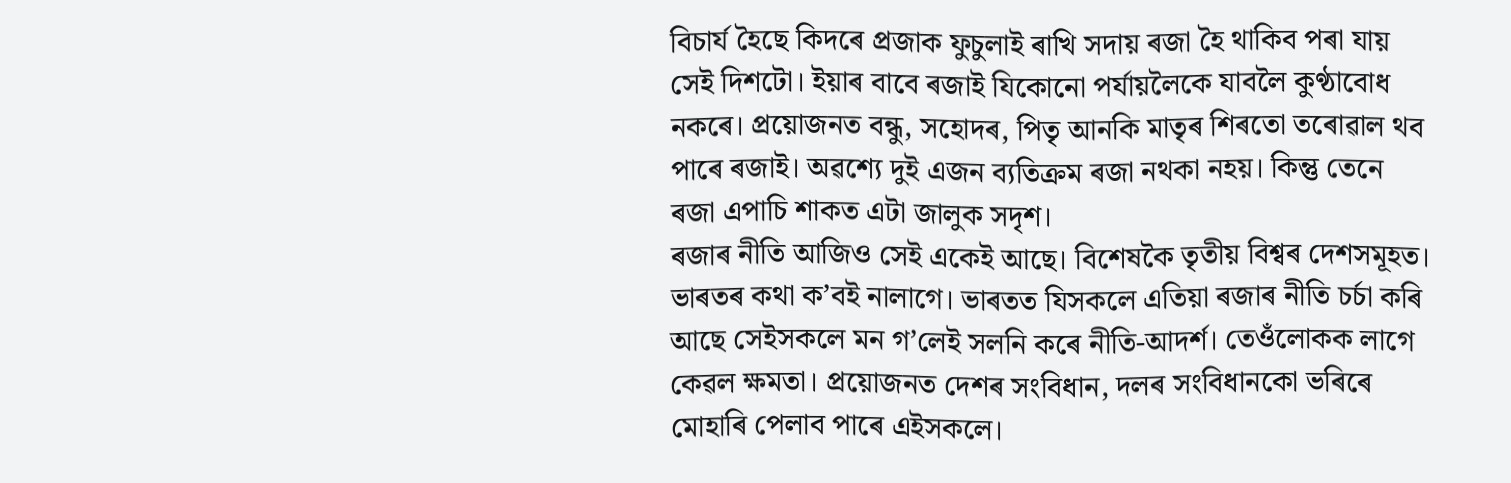বিচাৰ্য হৈছে কিদৰে প্ৰজাক ফুচুলাই ৰাখি সদায় ৰজা হৈ থাকিব পৰা যায় সেই দিশটো। ইয়াৰ বাবে ৰজাই যিকোনো পৰ্যায়লৈকে যাবলৈ কুণ্ঠাবোধ নকৰে। প্ৰয়োজনত বন্ধু, সহোদৰ, পিতৃ আনকি মাতৃৰ শিৰতো তৰোৱাল থব পাৰে ৰজাই। অৱশ্যে দুই এজন ব্যতিক্ৰম ৰজা নথকা নহয়। কিন্তু তেনে ৰজা এপাচি শাকত এটা জালুক সদৃশ।
ৰজাৰ নীতি আজিও সেই একেই আছে। বিশেষকৈ তৃতীয় বিশ্বৰ দেশসমূহত। ভাৰতৰ কথা ক’বই নালাগে। ভাৰতত যিসকলে এতিয়া ৰজাৰ নীতি চৰ্চা কৰি আছে সেইসকলে মন গ’লেই সলনি কৰে নীতি-আদৰ্শ। তেওঁলোকক লাগে কেৱল ক্ষমতা। প্ৰয়োজনত দেশৰ সংবিধান, দলৰ সংবিধানকো ভৰিৰে মোহাৰি পেলাব পাৰে এইসকলে।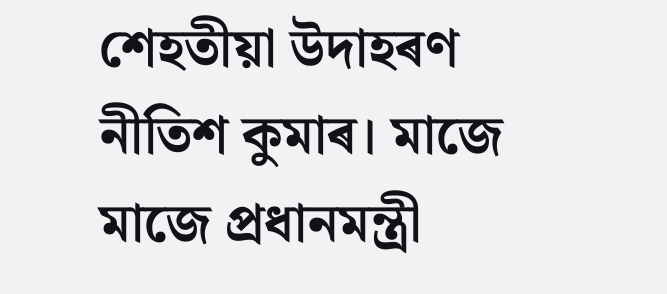শেহতীয়া উদাহৰণ নীতিশ কুমাৰ। মাজে মাজে প্ৰধানমন্ত্ৰী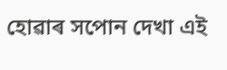হোৱাৰ সপোন দেখা এই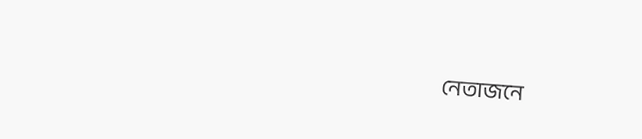নেতাজনে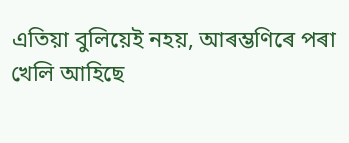এতিয়া বুলিয়েই নহয়, আৰম্ভণিৰে পৰা খেলি আহিছে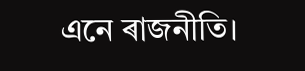এনে ৰাজনীতি।